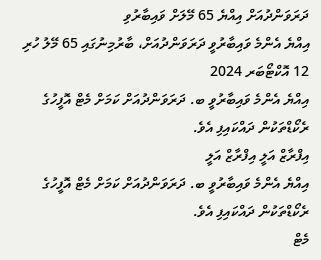ދަރަވަންދުއަށް އިއްޔެ 65 މޭލަށް ވައިބާރުވި
އިއްޔެ އެންމެ ވައިބާރުވީ ދަރަވަންދުއަށް، ބާރުމިނުގައި 65 މޭލު ހުރި
12 އޮކްޓޯބަރ 2024
އިއްޔެ އެންމެ ވައިބާރުވީ ބ. ދަރަވަންދުއަށް ކަމަށް މެޓް އޮފީހުގެ ރެކޯޑްތަކުން ދައްކައިފި އެވެ.
އިފްރާޒް އަލީ އިފްރާޒް އަލީ
އިއްޔެ އެންމެ ވައިބާރުވީ ބ. ދަރަވަންދުއަށް ކަމަށް މެޓް އޮފީހުގެ ރެކޯޑްތަކުން ދައްކައިފި އެވެ.
މެޓް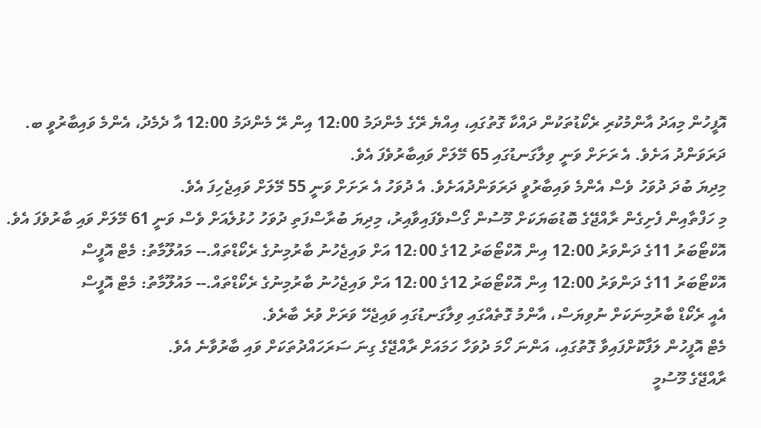އޮފީހުން މިއަދު އާންމުކުރި ރެކޯޑުތަކުން ދައްކާ ގޮތުގައި، އިއްޔެ ރޭގެ މެންދަމު 12:00 އިން ރޭ މެންދަމު 12:00 އާ ދެމެދު، އެންމެ ވައިބާރުވީ ބ. ދަރަވަންދު އަށެވެ. އެ ރަށަށް ވަނީ ވިލާގަނޑުގައި 65 މޭލަށް ވައިބާރުވެފަ އެވެ.
މިދިޔަ ބުދަ ދުވަހު ވެސް އެންމެ ވައިބާރުވީ ދަރަވަންދުއަށެވެ. އެ ދުވަހު އެ ރަށަށް ވަނީ 55 މޭލަށް ވައިޖެހިފަ އެވެ.
މި ހަފްތާއިން ފެށިގެން ރާއްޖޭގެ ބޮޑުބަޔަކަށް މޫސުން ގޯސްވެފައިވާއިރު، މިދިޔަ ބުރާސްފަތި ދުވަހު ހުޅުލެއަށް ވެސް ވަނީ 61 މޭލަށް ވައި ބާރުވެފަ އެވެ.
އޮކްޓޯބަރު 11ގެ ދަންވަރު 12:00 އިން އޮކްޓޯބަރު 12ގެ 12:00 އަށް ވައިޖެހުނު ބާރުމިނުގެ ރެކޯޑްތައް.-- މައުލޫމާތު: މެޓް އޮފީސް
އޮކްޓޯބަރު 11ގެ ދަންވަރު 12:00 އިން އޮކްޓޯބަރު 12ގެ 12:00 އަށް ވައިޖެހުނު ބާރުމިނުގެ ރެކޯޑްތައް.-- މައުލޫމާތު: މެޓް އޮފީސް
އެއީ ރެކޯޑް ބާރުމިނަކަށް ނުވިޔަސް، އާންމު ގޮތެއްގައި ވިލާގަނޑުގައި ވައިޖެހޭ ވަރަށް ވުރެ ބާރެވެ.
މެޓް އޮފީހުން ލަފާކޮށްފައިވާ ގޮތުގައި، އަންނަ ހޯމަ ދުވަހާ ހަމައަށް ރާއްޖޭގެ ގިނަ ސަރަހައްދުތަކަށް ވައި ބާރުވާނެ އެވެ.
ރާއްޖޭގެ މޫސުމީ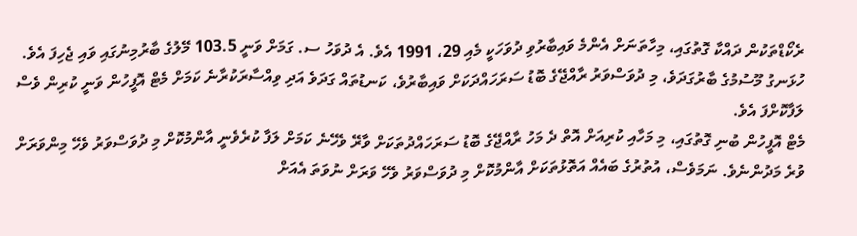ރެކޯޑްތަކުން ދައްކާ ގޮތުގައި، މިހާތަނަށް އެންމެ ވައިބާރުވި ދުވަހަކީ މެއި 29، 1991 އެވެ. އެ ދުވަހު ސ. ގަމަށް ވަނީ 103.5 މޭލުގެ ބާރުމިނުގައި ވައި ޖެހިފަ އެވެ.
ހުޅަނގު މޫސުމުގެ ބާރުގަދަވެ، މި ދުވަސްވަރު ރާއްޖޭގެ ބޮޑު ސަރަހައްދަކަށް ވައިބާރުވެ، ކަނޑުތައް ގަދަވެ އަދި ވިއްސާރަކުރާނެ ކަމަށް މެޓް އޮފީހުން ވަނީ ކުރިން ވެސް ލަފާކޮށްފަ އެވެ.
މެޓް އޮފީހުން ބުނި ގޮތުގައި، މި މަހާއި ކުރިއަށް އޮތް ދެ މަހު ރާއްޖޭގެ ބޮޑު ސަރަހައްދުތަކަށް ވާރޭ ވެހޭނެ ކަމަށް ލަފާ ކުރެވެނީ އާންމުކޮށް މި ދުވަސްވަރު ވެހޭ މިންވަރަށް ވުރެ މަދުންނެވެ. ނަމަވެސް، އުތުރުގެ ބައެއް އަތޮޅުތަކަށް އާންމުކޮށް މި ދުވަސްވަރު ވެހޭ ވަރަށް ނުވަތަ އެއަށް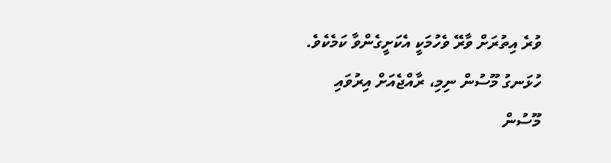ވުރެ އިތުރަށް ވާރޭ ވެހުމަކީ އެކަށީގެންވާ ކަމެކެވެ.
ހުޅަނގު މޫސުން ނިމި، ރާއްޖެއަށް އިރުވައި މޫސުން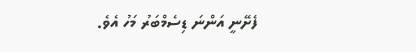ފެށޭނީ އަންނަ ޑިސެމްބަރު މަހު އެވެ.